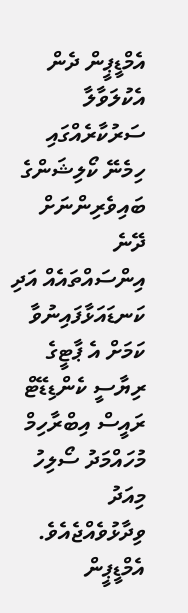އެމްޑީޕީން ދެން އެކުލަވާލާ ސަރުކާރެއްގައި ހިމެނޭ ކޯލިޝަންގެ ބައިވެރިންނަށް ދޭނެ އިންސައްތައެއް އަދި ކަނޑައަޅާފައިނުވާ ކަމަށް އެ ޕާޓީގެ ރިޔާސީ ކެންޑިޑޭޓް ރައީސް އިބްރާހިމް މުހައްމަދު ސޯލިހު މިއަދު ވިދާޅުވެއްޖެއެވެ.
އެމްޑީޕީން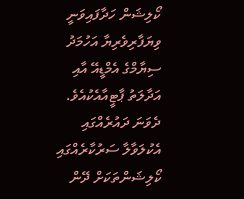ކޯލިޝަން ހަދާފައިވަނީ ވިޔަފާރިވެރިޔާ އަހުމަދު ސިޔާމްގެ އެމްޑީއޭ އާއި އަދާލަތު ޕާޓީއާއެކުއެވެ.
ދެވަނަ ދައުރެއްގައި އެކުލަވާލާ ސަރުކާރެއްގައި ކޯލިޝަންތަކަށް ދޭން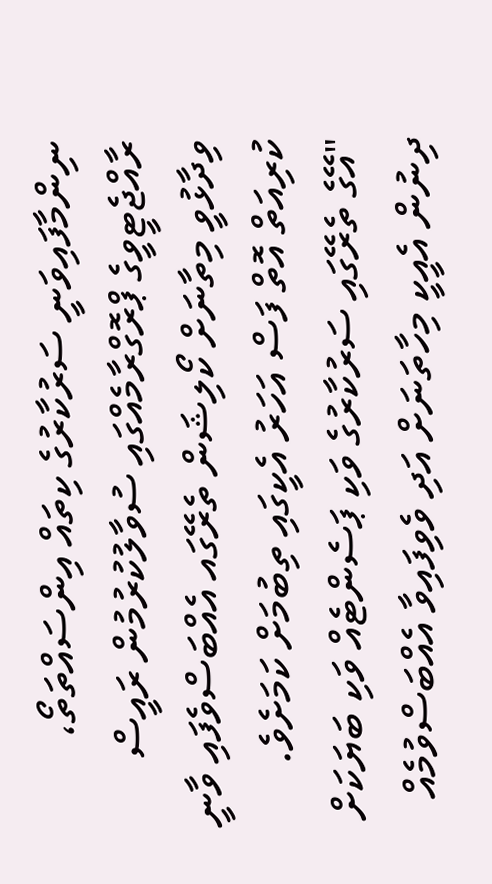ނިންމާފައިވަނީ ސަރުކާރުގެ ކިތައް އިންސައްތަތޯ، ރާއްޖެޓީވީގެ ޕްރޮގްރާމެއްގައި ސުވާލުކުރުމުން ރައީސް ވިދާޅުވީ މިތާނަށް ކޯލިޝަން ތެރޭގައ އެއްބަސްވެފައި ވާނީ ކުރިއަތް އޮތް ފަސް އަހަރު އެކީގައި ތިބުމަށް ކަމަށެވެ.
"އޭގެ ތެރޭގައި ސަރުކާރުގެ ވަކި ޕަސެންޓެއް ވަކި ބަޔަކަށް ދިނުން އެއީކީ މިހާތަނަށް އަދި ވެވިފައިވާ އެއްބަސްވުމެއް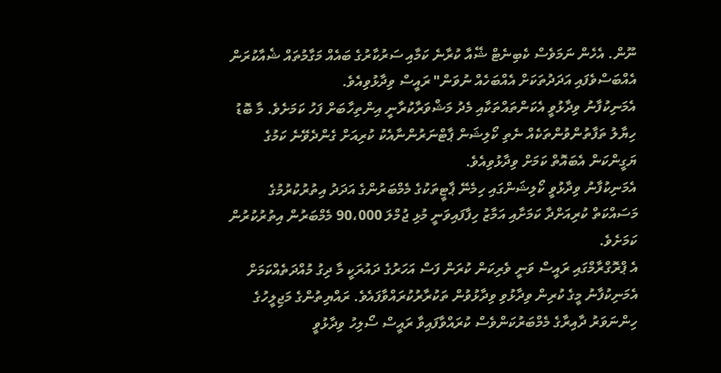ނޫން. އެހެން ނަމަވެސް ކެބިނެޓް ޝޭއާ ކުރާނެ ކަމާއި ސަރުކާރުގެ ބައެއް މަގާމުތައް ޝެއާކުރަން އެއްބަސްވެފައި އަދަދުތަކަށް އެއްބަހެއް ނުވަން" ރައީސް ވިދާޅުވިއެވެ.
އެމަނިކުފާނު ވިދާޅުވީ އެކަންތައްތަކާއި މެދު މަޝްވަރާކުރާނީ އިންތިހާބަށް ފަހު ކަމަށެވެ. މާ ބޮޑު ހިޔާލު ތަފާތުންވުންތަކެއް ނެތި ކޯލިޝަން ޕާޓްނަރުންނާއެކު ކުރިއަށް ގެންދެވޭނެ ކަމުގެ ޔަގީންކަން އެބައޮތް ކަމަށް ވިދާޅުވިއެވެ.
އެމަނިކުފާނު ވިދާޅުވީ ކޯލިޝަންގައި ހިމެނޭ ޕާޓީތަކުގެ މެމްބަރުންގެ އަދަދު އިތުރުކުރުމުގެ މަސައްކަތް ކުރިއަށްދާ ކަމަށާއި އަމާޒު ހިފާފައިވަނީ މުޅި ޖުމްލަ 90،000 މެމްބަރުން އިތުރުކުރުން ކަމަށެވެ.
އެ ޕްރޮގްރާމްގައި ރައީސް ވަނީ ވެރިކަން ކުރަން ފަސް އަހަރުގެ ދައުރަކީ މާ ދިގު މުއްދަތެއްކަމަށް އެމަނިކުފާނު މީގެ ކުރިން ވިދާޅުވި ވިދާޅުވުން ތަކުރާރުކުރައްވާފައެވެ. ރައްޔިތުންގެ މަޖިލީހުގެ ހިންނަވަރު ދާއިރާގެ މެމްބަރުކަންވެސް ކުރައްވާފައިވާ ރައީސް ސޯލިހު ވިދާޅުވީ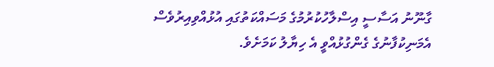ގާނޫނު އަސާސީ އިސްލާހުކުރުމުގެ މަސައްކަތުގައި އުޅުއްވިއިރުވެސް އެމަނިކުފާނުގެ ގެންގުޅުއްވީ އެ ހިޔާލު ކަމަށެވެ.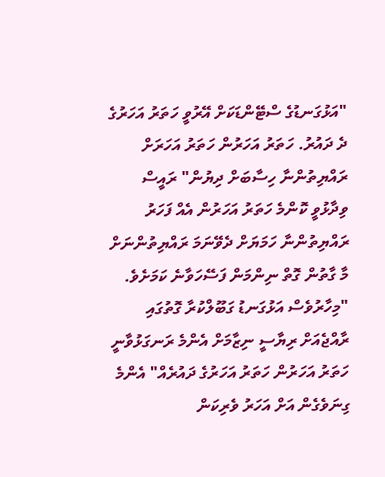"އަޅުގަނޑުގެ ސްޓޭންޑަކަށް އޭރުވީ ހަތަރު އަހަރުގެ ދެ ދައުރު. ހަތަރު އަހަރުން ހަތަރު އަހަރަށް ރައްޔިތުންނާ ހިސާބަށް ދިޔުން" ރައީސް ވިދާޅުވީ ކޮންމެ ހަތަރު އަހަރުން އެއް ފަހަރު ރައްޔިތުންނާ ހަމަޔަށް ދެވޭނަމަ ރައްޔިތުންނަށް މާ ގާތުން ގޮތް ނިންމަން ފަސޭހަވާނެ ކަމަށެވެ.
"މިހާރުވެސް އަޅުގަނޑު ގަބޫލްކުރާ ގޮތުގައި ރާއްޖެއަށް ރިޔާސީ ނިޒާމަށް އެންމެ ރަނގަޅުވާނީ ހަތަރު އަހަރުން ހަތަރު އަހަރުގެ ދައުރެއް" އެންމެ ގިނަވެގެން އަށް އަހަރު ވެރިކަން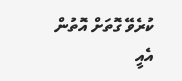ކުރެވޭ ގޮތަށް އޮތުން އެއީ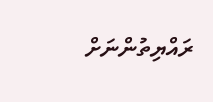ރައްޔިތުންނަށް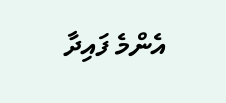އެންމެ ފައިދާ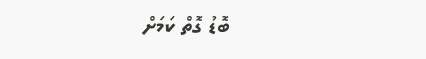ބޮޑު ގޮތް ކަމަށް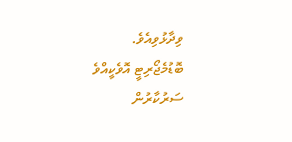ވިދާޅުވިއެވެ.
ބޮޑުމެޖޯރިޓީ އޮވެކީއްވެ ސަރުކާރުން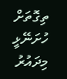ތިގޮތަށް ހުށަނޭޅީ މިދައުރު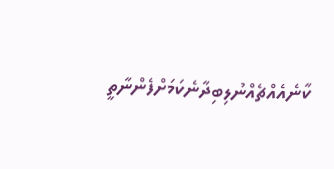ކާނެއެއްޗެއްނުލިބިދާނެކަމަށްފެންނާތީ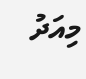މިއަދު